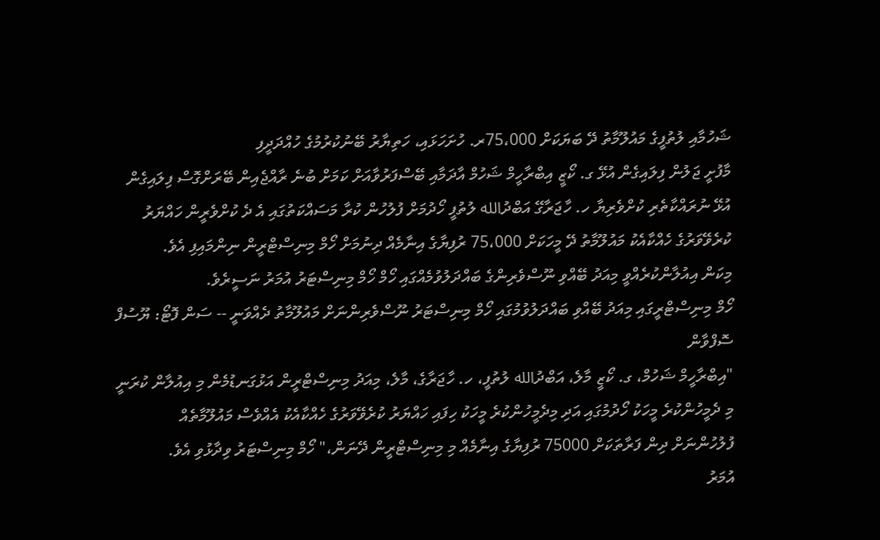ޝަހުމާއި ލުތުފީގެ މައުލޫމާތު ދޭ ބަޔަކަށް 75،000ރ. ހުށަހަޅައި، ހަތިޔާރު ބޭނުކުރުމުގެ ހުއްދަދީފި
މާފުށީ ޖަލުން ފިލައިގެން އުޅޭ ގ. ކޯޒީ އިބްރާހީމް ޝަހުމް އާދަމާއި ބޭސްފަރުވާއަށް ކަމަށް ބުނެ ރާއްޖެއިން ބޭރަށްގޮސް ފިލައިގެން އުޅޭ ނުރައްކާތެރި ކުށްވެރިޔާ ހ. ހާޖަރާގޭ އަބްދުالله ލުތުފީ ހޯދުމަށް ފުލުހުން ކުރާ މަސައްކަތުގައި އެ ދެ ކުށްވެރީން ހައްޔަރު ކުރެވޭވަރުގެ ހެއްކާއެކު މައުލޫމާތު ދޭ މީހަކަށް 75،000 ރުފިޔާގެ އިނާމެއް ދިނުމަށް ހޯމް މިނިސްޓްރީން ނިންމައިފި އެވެ.
މިކަން އިއުލާންކުރެއްވީ މިއަދު ބޭއްވި ނޫސްވެރިންގެ ބައްދަލުވުމެއްގައި ހޯމް ހޯމް މިނިސްޓަރު އުމަރު ނަސީރެވެ.
ހޯމް މިނިސްޓްރީގައި މިއަދު ބޭއްވި ބައްދަލުވުމުގައި ހޯމް މިނިސްޓަރު ނޫސްވެރިންނަށް މައުލޫމާތު ދެއްވަނީ -- ސަން ފޮޓޯ: ޔޫސުފް ސޮފްވާން
"އިބްރާހީމް ޝަހުމް، ގ. ކޯޒީ މާލެ، އަބްދުالله ލުތުފީ، ހ. ހާޖަރާގެ، މާލެ، މިއަދު މިނިސްޓްރީން އަޅުގަނޑުމެން މި އިއުލާން ކުރަނީ މި ދެމީހުންކުރެ މީހަކު ހޯދުމުގައި އަދި މިދެމީހުންކުރެ މީހަކު ހިފައި ހައްޔަރު ކުރެވޭވަރުގެ ހެއްކާއެކު އެއްވެސް މައުލޫމާތެއް ފުލުހުންނަށް ދިން ފަރާތަކަށް 75000 ރުފިޔާގެ އިނާމެއް މި މިނިސްޓްރީން ދޭނަން،" ހޯމް މިނިސްޓަރު ވިދާޅުވި އެވެ.
އުމަރު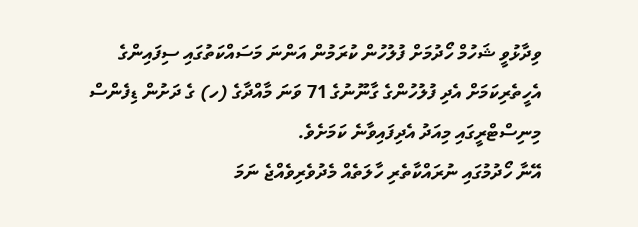ވިދާޅުވީ ޝަހުމް ހޯދުމަށް ފުލުހުން ކުރަމުން އަންނަ މަސައްކަތުގައި ސިފައިންގެ އެހީތެރިކަމަށް އެދި ފުލުހުންގެ ގާނޫނުގެ 71 ވަނަ މާއްދާގެ (ހ) ގެ ދަށުން ޑިފެންސް މިނިސްޓްރީގައި މިއަދު އެދިފައިވާނެ ކަމަށެވެ.
އޭނާ ހޯދުމުގައި ނުރައްކާތެރި ހާލަތެއް މެދުވެރިވެއްޖެ ނަމަ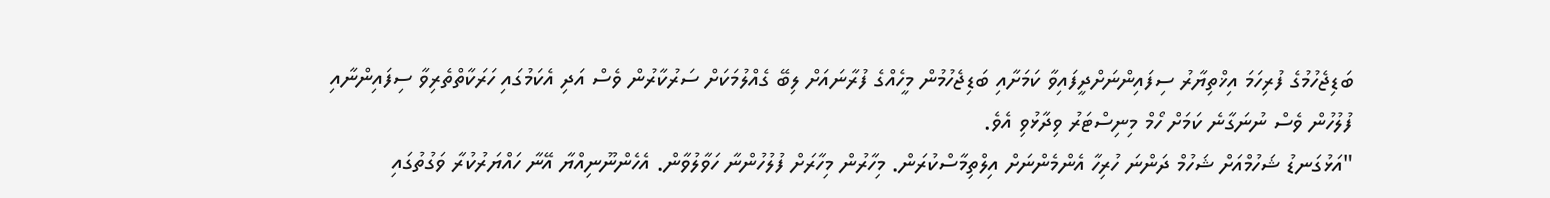ބަޑިޖެހުމުގެ ފުރިހަމަ އިޚްތިޔާރު ސިފައިންނަށްދީފައިވާ ކަމަށާއި ބަޑިޖެހުމުން މީހެއްގެ ފުރާނައަށް ލިބޭ ގެއްލުމަކަށް ސަރުކާރުން ވެސް އަދި އެކަމުގައި ހަރަކާތްތެރިވާ ސިފައިންނާއި ފުލުހުން ވެސް ނުނަގާނެ ކަމަށް ހޯމް މިނިސްޓަރު ވިދާޅުވި އެވެ.
"އަޅުގަނޑު ޝަހުމްއަށް ޝަހުމް ދަންނަ ހުރިހާ އެންމެންނަށް އިލްތިމާސްކުރަން. މިހާރުން މިހާރަށް ފުލުހުންނާ ހަވާލުވާން. އެހެންނޫނިއްޔާ އޭނާ ހައްޔަރުކުރާ ވަގުތުގައި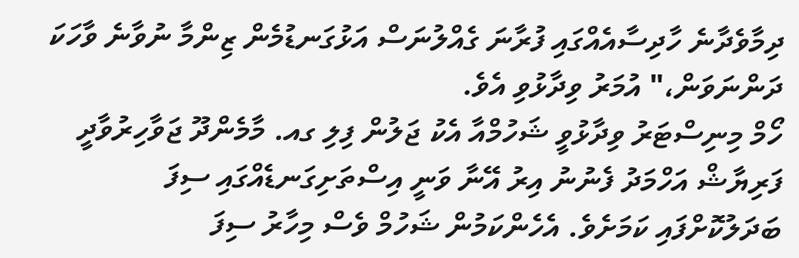ދިމާވެދާނެ ހާދިސާއެއްގައި ފުރާނަ ގެއްލުނަސް އަޅުގަނޑުމެން ޒިންމާ ނުވާނެ ވާހަކަ ދަންނަވަން،" އުމަރު ވިދާޅުވި އެވެ.
ހޯމް މިނިސްޓަރު ވިދާޅުވީ ޝަހުމްއާ އެކު ޖަލުން ފިލި ގއ. މާމެންދޫ ޖަވާހިރުވާދީ ފަރިޔާޝް އަހްމަދު ފެނުނު އިރު އޭނާ ވަނީ އިސްތަށިގަނޑެއްގައި ސިފަ ބަދަލުކޮށްފައި ކަމަށެވެ. އެހެންކަމުން ޝަހުމް ވެސް މިހާރު ސިފަ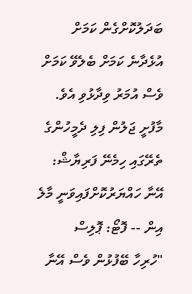ބަދަލުކޮށްގެން ކަމަށް އުޅެދާނެ ކަމަށް ބެލެވޭ ކަމަށް ވެސް އުމަރު ވިދާޅުވި އެވެ.
މާފުށީ ޖަލުން ފިލި ދެމީހުންގެ ތެރޭގައި ހިމެނޭ ފަރިޔާޝް: އޭނާ ހައްޔަރުކޮށްފައިވަނީ މާލެ އިން -- ފޮޓޯ: ޕޮލިސް
"ހުރިހާ ބޭފުޅުން ވެސް އޭނާ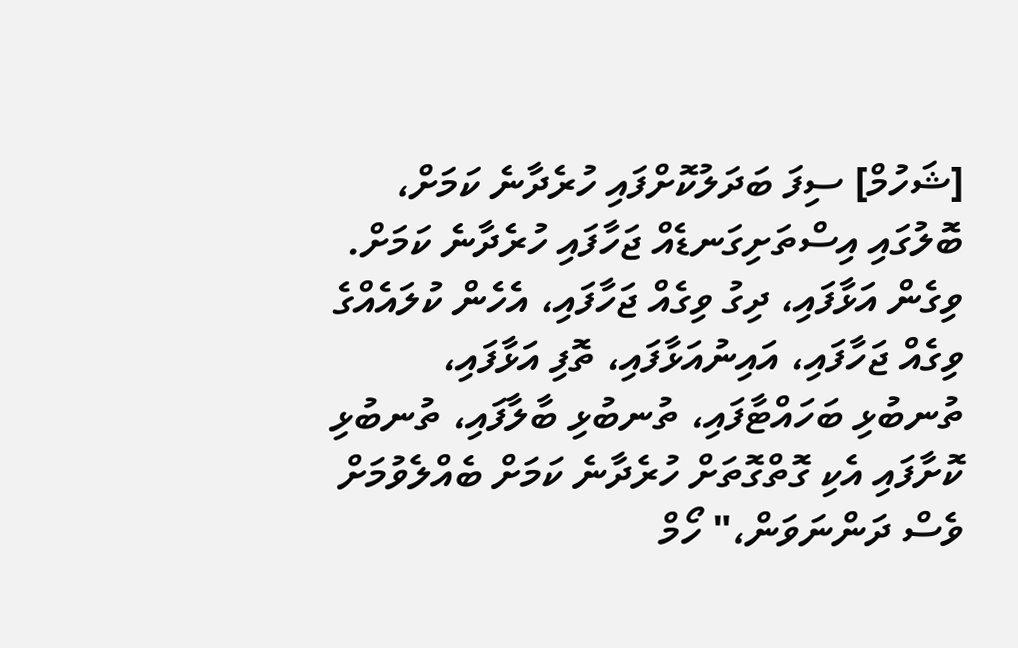[ޝަހުމް] ސިފަ ބަދަލުކޮށްފައި ހުރެދާނެ ކަމަށް، ބޮލުގައި އިސްތަށިގަނޑެއް ޖަހާފައި ހުރެދާނެ ކަމަށް. ވިގެން އަޅާފައި، ދިގު ވިގެއް ޖަހާފައި، އެހެން ކުލައެއްގެ ވިގެއް ޖަހާފައި، އައިނުއަޅާފައި، ތޮފި އަޅާފައި، ތުނބުޅި ބަހައްޓާފައި، ތުނބުޅި ބާލާފައި، ތުނބުޅި ކޮށާފައި އެކި ގޮތްގޮތަށް ހުރެދާނެ ކަމަށް ބެއްލެވުމަށް ވެސް ދަންނަވަން،" ހޯމް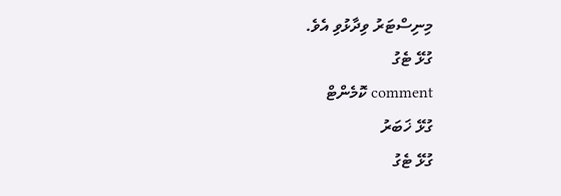މިނިސްޓަރު ވިދާޅުވި އެވެ.
ގުޅޭ ޓެގު
comment ކޮމެންޓް
ގުޅޭ ޚަބަރު
ގުޅޭ ޓެގު